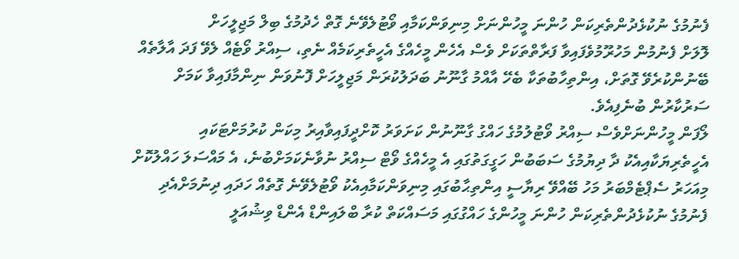ފެނުމުގެ ނުކުޅެދުންތެރިކަން ހުންނަ މީހުންނަށް މިނިވަންކަމާއި ވޯޓުލެވޭނެ ގޮތް ހެދުމުގެ ބިލް މަޖިލީހަށް
ލޮލަށް ފެނުމުން މަހުރޫމުވެފައިވާ ފަރާތްތަކަށް ވެސް އެހެން މީހެއްގެ އެހީތެރިކަމެއް ނެތި، ސިއްރު ވޯޓެއް ލެވޭ ފަދަ އާލާތެއް ބޭނުންކުރެވޭ ގޮތަށް، އިންތިހާބުތަކާ ބެހޭ އާއްމު ގާނޫނު ބަދަލުކުރަން މަޖިލީހަށް ފޮނުވަން ނިންމާފައިވާ ކަމަށް ސަރުކާރުން ބުނެފިއެވެ.
ލޯފަން މީހުންނަށްވެސް ސިއްރު ވޯޓުލުމުގެ ހައްގު ގާނޫނުން ކަށަވަރު ކޮށްދީފައިވާއިރު މިކަން ކުރުމަށްޓަކައި އެހީތެރިޔަކާއިއެކު ދާ ދިޔުމުގެ ސަބަބުން ހަގީގަތުގައި އެ މީހެއްގެ ވޯޓް ސިއްރު ނުވާނެކަމަށްބުނެ، އެ މައްސަލަ ހައްލުކޮށް މިއަހަރު ސެޕްޓެމްބަރު މަހު ބޭއްވޭ ރިޔާސީ އިންތިޙާބުގައި މިނިވަންކަމާއިއެކު ވޯޓުލެވޭނެ ގޮތެއް ހަދައި ދިނުމަށްއެދި ފެނުމުގެ ނުކުޅެދުންތެރިކަން ހުންނަ މީހުންގެ ހައްގުގައި މަސައްކަތް ކުރާ ބްލައިންޑް އެންޑް ވިޝުއަލީ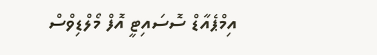އިމްޕެއާޑް ސޮސައިޓީ އޮފް މޯލްޑިވްސް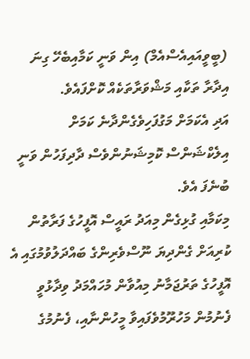(ބީވީއައިއެސްއެމް) އިން ވަނީ ކަމާއިބެހޭ ގިނަ އިދާރާ ތަކާއި މަޝްވަރާތަކެއް ކޮށްފައެވެ.
އަދި އެކަމަށް މަގުފަހިވެގެންދާނެ ކަމަށް އިލެކްޝަންސް ކޮމިޝަނުންވެސް ދާދިފަހުން ވަނީ ބުނެފަ އެވެ.
މިކަމާއި ގުޅިގެން މިއަދު ރައީސް އޮފީހުގެ ފަރާތުން ކުރިއަށް ގެންދިޔަ ނޫސްވެރިންގެ ބައްދަލުވުމުގައި އެ އޮފީހުގެ ތަރުޖަމާނު މިއުވާން މުހައްމަދު ވިދާޅުވީ ފެނުމުން މަހުރޫމުވެފައިވާ މީހުންނާއި، ފެނުމުގެ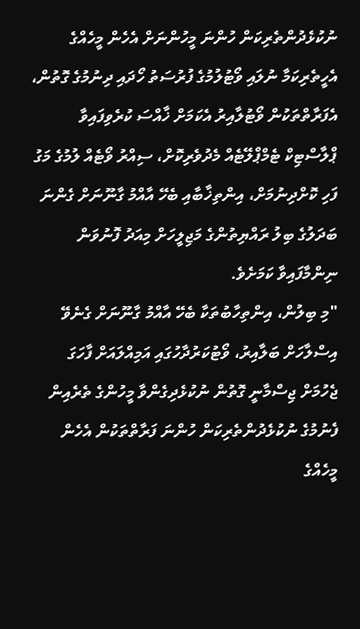ނުކުޅެދުންތެރިކަން ހުންނަ މީހުންނަށް އެހެން މީހެއްގެ އެހީތެރިކަމާ ނުލައި ވޯޓުލުމުގެ ފުރުސަތު ހޯދައި ދިނުމުގެ ގޮތުން، އެފަރާތްތަކުން ވޯޓުލާއިރު އެކަމަށް ޚާއްސަ ކުރެވިފައިވާ ޕްލާސްޓިކް ޓެމްޕްލޭޓެއް މެދުވެރިކޮށް، ސިއްރު ވޯޓެއް ލުމުގެ މަގު ފަހި ކޮށްދިނުމަށް، އިންތިޚާބާއި ބެހޭ އާއްމު ގާނޫނަށް ގެންނަ ބަދަލުގެ ބިލު ރައްޔިތުންގެ މަޖިލީހަށް މިއަދު ފޮނުވަން ނިންމާފައިވާ ކަމަށެވެ.
"މި ބިލުން، އިންތިހާބުތަކާ ބެހޭ އާއްމު ގާނޫނަށް ގެނެވޭ އިސްލާހަށް ބަލާއިރު، ވޯޓުކަރުދާހުގައި އަމިއްލައަށް ފާހަގަ ޖެހުމަށް ޖިސްމާނީ ގޮތުން ނުކުޅެދިގެންވާ މީހުންގެ ތެރެއިން ފެނުމުގެ ނުކުޅެދުންތެރިކަން ހުންނަ ފަރާތްތަކުން އެހެން މީހެއްގެ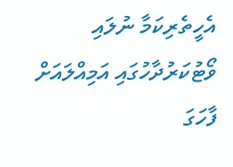އެހީތެރިކަމާ ނުލައި ވޯޓުކަރުދާހުގައި އަމިއްލައަށް ފާހަގަ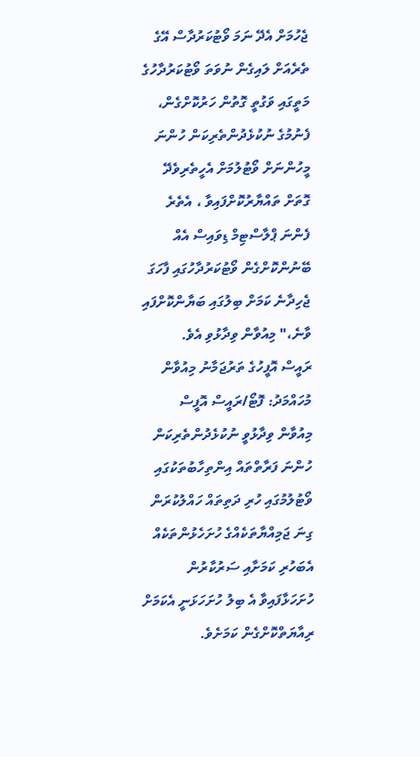ޖެހުމަށް އެދޭ ނަމަ ވޯޓުކަރުދާސް އޭގެ ތެރެއަށް ލައިގެން ނުވަތަ ވޯޓުކަރުދާހުގެ މަތީގައި ވަގުތީ ގޮތުން ހަރުކޮށްގެން، ފެނުމުގެ ނުކުޅެދުންތެރިކަން ހުންނަ މީހުންނަށް ވޯޓުލުމަށް އެހީތެރިވެދޭ ގޮތަށް ތައްޔާރުކޮށްފައިވާ ، އެތެރެ ފެންނަ ޕްލާސްޓިމް ޑިވައިސް އެއް ބޭނުންކޮށްގެން ވޯޓުކަރުދާހުގައި ފާހަގަ ޖެހިދާނެ ކަމަށް ބިލުގައި ބަޔާންކޮށްފައި ވާނެ،" މިއުވާން ވިދާޅުވި އެވެ.
ރައީސް އޮފީހުގެ ތަރުޖަމާނު މިއުވާން މުހައްމަދު: ފޮޓޯ/ރައީސް އޮފީސް
މިއުވާން ވިދާޅުވީ ނުކުޅެދުންތެރިކަން ހުންނަ ފަރާތްތައް އިންތިހާބުތަކުގައި ވޯޓުލުމުގައި ހުރި ދަތިތައް ހައްލުކުރަން ގިނަ ޖަމިއްޔާތަކެއްގެ ހުށަހެޅުންތަކެއް އެބަހުރި ކަމަށާއި ސަރުކާރުން ހުށަހަޅާފައިވާ އެ ބިލު ހުށަހަޅަނީ އެކަމަށް ރިއާޔަތްކޮށްގެން ކަމަށެވެ.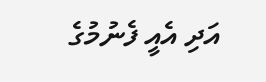އަދި އެއީ ފެނުމުގެ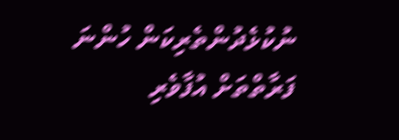ނުކުޅެދުންތެރިކަން ހުންނަ ފަރާތްތަށް އުފާވެރި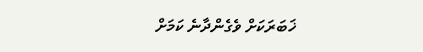ޚަބަރަކަށް ވެގެންދާނެ ކަމަށް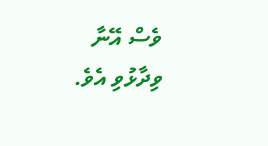ވެސް އޭނާ ވިދާޅުވި އެވެ.